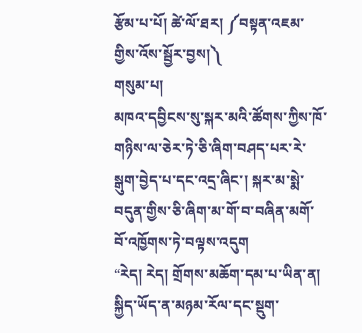རྩོམ་པ་པོ། ཚེ་ལོ་ཐར། ༼བསྟན་འཇམ་གྱིས་འོས་སྦྱོར་བྱས།༽
གསུམ་པ།
མཁའ་དབྱིངས་སུ་སྐར་མའི་ཚོགས་ཀྱིས་ཁོ་གཉིས་ལ་ཅེར་ཏེ་ཅི་ཞིག་བཤད་པར་རེ་སྒུག་བྱེད་པ་དང་འདྲ་ཞིང་། སྐར་མ་སྨེ་བདུན་གྱིས་ཅི་ཞིག་མ་གོ་བ་བཞིན་མགོ་བོ་འཁྱོགས་ཏེ་བལྟས་འདུག
“རེད། རེད། གྲོགས་མཆོག་དམ་པ་ཡིན་ན། སྐྱིད་ཡོད་ན་མཉམ་རོལ་དང་སྡུག་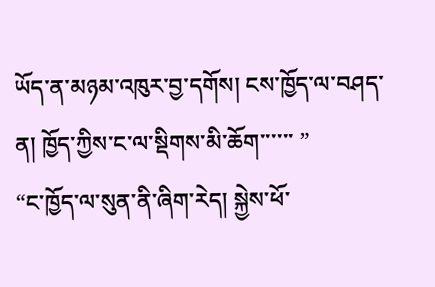ཡོད་ན་མཉམ་འཁུར་བྱ་དགོས། ངས་ཁྱོད་ལ་བཤད་ན། ཁྱོད་ཀྱིས་ང་ལ་སྡིགས་མི་ཆོག་་་་་་ ”
“ང་ཁྱོད་ལ་སུན་ནི་ཞིག་རེད། སྐྱེས་ཕོ་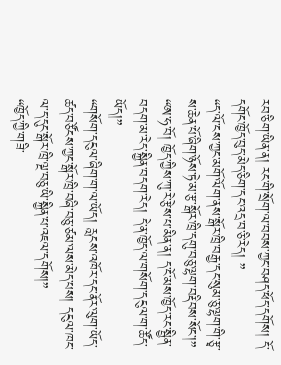རབ་ཅིག་ཡིན་ན། རང་གི་སྲོག་ལ་བབས་ཀྱང་བཤད་ཕོད་དགོས། དོ་དགོང་ཁྱོད་བུད་མེད་ཅིག་དང་འདྲ་བ་ཅི་རེད། ”
“ད་ལོ་ངས་ཀྱང་མགོ་ལོག་ནས་སྒོར་ཁྲི་བརྒྱ་དང་སུམ་ཅུ་ལྷག་གི་རྩྭ་ས་ཆེན་པོ་ཞིག་ཉོས་ཏེ་མ་རྩ་སྒོར་ཁྲི་དགུ་བཅུ་ལྷག་བརྡིབས་སོང་།”
“ཨ་ཧ་བོ། ཁྱོད་ཀྱིས་ཀུ་རེ་རྩེས་པ་མིན་ན། ད་ངོ་མས་ཁྱོད་རང་སྦྱིན་བདག་མ་རེད་སྐྱིན་བདག་རེད། དེ་ན་ཁྱོད་ལ་གསོག་དངུལ་ག་ཚོད་ཡོད།”
“གསོག་དངུལ་ཞིག་ག་ལ་ཡོད། རླངས་འཁོར་དང་ནོར་ལུག་ཡོད་ཚད་བཙོངས་ཀྱང་སྒོར་ཁྲི་བཞི་བཅུ་ཙམ་ལས་མེད་པས། དངུལ་ཁང་ལ་ད་དུང་སྒོར་ཁྲི་ལྔ་བཅུ་ཡི་སྐྱིན་པ་འཇལ་དགོས།”
“ཁྱོད་ཀྱི་གཟི་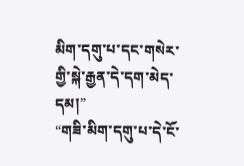མིག་དགུ་པ་དང་གསེར་གྱི་སྐེ་རྒྱན་དེ་དག་མེད་དམ།”
“གཟི་མིག་དགུ་པ་དེ་ངོ་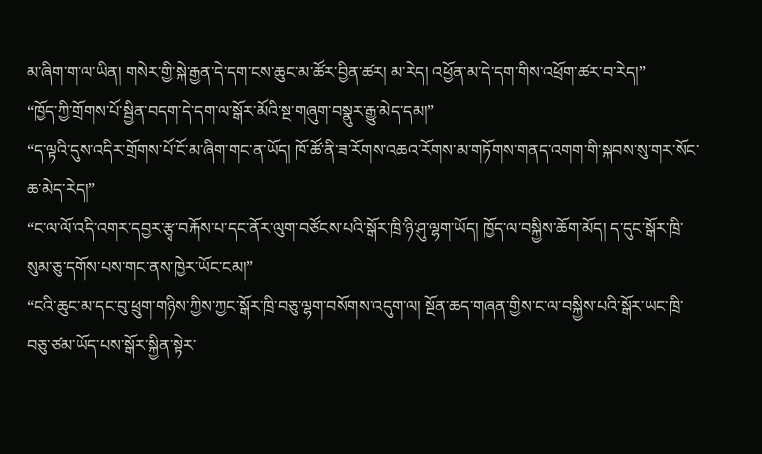མ་ཞིག་ག་ལ་ཡིན། གསེར་གྱི་སྐེ་རྒྱན་དེ་དག་ངས་ཆུང་མ་ཚོར་བྱིན་ཚར། མ་རེད། འཕྱོན་མ་དེ་དག་གིས་འཕྲོག་ཚར་བ་རེད།”
“ཁྱོད་ཀྱི་གྲོགས་པོ་སྦྱིན་བདག་དེ་དག་ལ་སྒོར་མོའི་སྔ་གཞུག་བསྣུར་རྒྱུ་མེད་དམ།”
“ད་ལྟའི་དུས་འདིར་གྲོགས་པོ་ངོ་མ་ཞིག་གང་ན་ཡོད། ཁོ་ཚོ་ནི་ཟ་རོགས་འཆའ་རོགས་མ་གཏོགས་གནད་འགག་གི་སྐབས་སུ་གར་སོང་ཆ་མེད་རེད།”
“ང་ལ་ལོ་འདི་འགར་དབྱར་རྩྭ་བརྐོས་པ་དང་ནོར་ལུག་བཙོངས་པའི་སྒོར་ཁྲི་ཉི་ཤུ་ལྷག་ཡོད། ཁྱོད་ལ་བསྐྱིས་ཆོག་མོད། ད་དུང་སྒོར་ཁྲི་སུམ་ཅུ་དགོས་པས་གང་ནས་ཁྱེར་ཡོང་ངམ།”
“ངའི་ཆུང་མ་དང་བུ་ཕྲུག་གཉིས་ཀྱིས་ཀྱང་སྒོར་ཁྲི་བཅུ་ལྷག་བསོགས་འདུག་ལ། སྔོན་ཆད་གཞན་གྱིས་ང་ལ་བསྐྱིས་པའི་སྒོར་ཡང་ཁྲི་བཅུ་ཙམ་ཡོད་པས་སྒོར་སྐྱིན་སྟེར་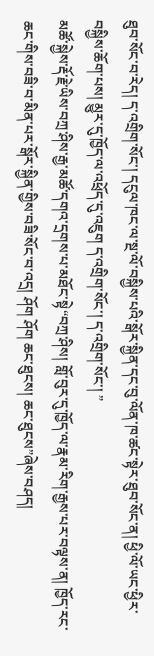ཐུབ་སོང་བ་རེད། ད་འགྲིག་སོང་། དངུལ་ཁང་ལ་སྔ་ལོ་བསྐྱིས་པའི་སྒོར་སྐྱིན་དང་བུ་ལོན་ཁ་ཚང་སྟེར་ཐུབ་སོང་ན། ཕྱི་ལོ་ཡང་ཕྱིར་བསྐྱིས་ཆོག་པས། མྱུར་དུ་ཁྱོད་ལ་འཕྲོད་དུ་འཇུག ད་འགྲིག་སོང་། ད་འགྲིག་སོང་། ”
མཚོ་སྐྱེས་རྡོ་རྗེ་ཡིས་བཀྲ་ཤིས་རྒྱ་མཚོ་དགའ་དྲགས་པ་མཐོང་སྟེ“བཀྲ་ཤིས། གློ་བུར་དུ་ཁྱོད་ལ་རྣམ་རིག་རྒྱས་པར་བལྟས་ན། ཁྱོད་རང་ཆང་གིས་བཟི་བ་མིན་པར་སྒོར་སྐྱིན་གྱིས་བཟི་སོང་བ་འདྲ། ཤོག ཤོག ཆང་ཐུངས། ཆང་ཐུངས”ཞེས་བཤད།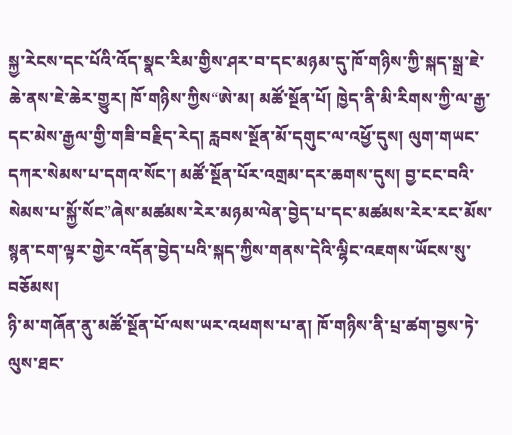སྐྱ་རེངས་དང་པོའི་འོད་སྣང་རིམ་གྱིས་ཤར་བ་དང་མཉམ་དུ་ཁོ་གཉིས་ཀྱི་སྐད་སྒྲ་ཇེ་ཆེ་ནས་ཇེ་ཆེར་གྱུར། ཁོ་གཉིས་ཀྱིས“ཨེ་མ། མཚོ་སྔོན་པོ། ཁྱེད་ནི་མི་རིགས་ཀྱི་ལ་རྒྱ་དང་མེས་རྒྱལ་གྱི་གཟི་བརྗིད་རེད། རླབས་སྔོན་མོ་དགུང་ལ་འཕྱོ་དུས། ལུག་གཡང་དཀར་སེམས་པ་དགའ་སོང་། མཚོ་སྔོན་པོར་འགྲམ་དར་ཆགས་དུས། བྱ་ངང་བའི་སེམས་པ་སྐྱོ་སོང”ཞེས་མཚམས་རེར་མཉམ་ལེན་བྱེད་པ་དང་མཚམས་རེར་རང་མོས་སྙན་ངག་ལྟར་གྱེར་འདོན་བྱེད་པའི་སྐད་ཀྱིས་གནས་དེའི་ལྷིང་འཇགས་ཡོངས་སུ་བཅོམས།
ཉི་མ་གཞོན་ནུ་མཚོ་སྔོན་པོ་ལས་ཡར་འཕགས་པ་ན། ཁོ་གཉིས་ནི་པྲ་ཚག་བྱས་ཏེ་ལུས་ཐང་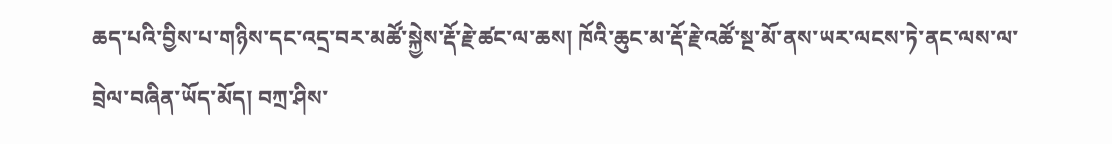ཆད་པའི་བྱིས་པ་གཉིས་དང་འདྲ་བར་མཚོ་སྐྱེས་རྡོ་རྗེ་ཚང་ལ་ཆས། ཁོའི་ཆུང་མ་རྡོ་རྗེ་འཚོ་སྔ་མོ་ནས་ཡར་ལངས་ཏེ་ནང་ལས་ལ་བྲེལ་བཞིན་ཡོད་མོད། བཀྲ་ཤིས་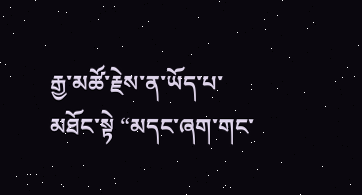རྒྱ་མཚོ་རྗེས་ན་ཡོད་པ་མཐོང་སྟེ “མདང་ཞག་གང་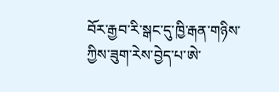བོར་རྒྱབ་རི་སྒང་དུ་ཁྱི་རྒན་གཉིས་ཀྱིས་ཟུག་རེས་བྱེད་པ་ཨེ་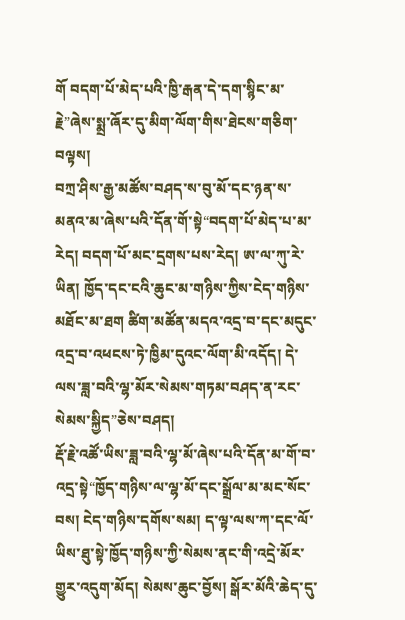གོ བདག་པོ་མེད་པའི་ཁྱི་རྒན་དེ་དག་སྙིང་མ་རྗེ”ཞེས་སྨྲ་ཞོར་དུ་མིག་ལོག་གིས་ཐེངས་གཅིག་བལྟས།
བཀྲ་ཤིས་རྒྱ་མཚོས་བཤད་ས་བུ་མོ་དང་ཉན་ས་མནའ་མ་ཞེས་པའི་དོན་གོ་སྟེ“བདག་པོ་མེད་པ་མ་རེད། བདག་པོ་མང་དྲགས་པས་རེད། ཨ་ལ་ཀུ་རེ་ཡིན། ཁྱོད་དང་ངའི་ཆུང་མ་གཉིས་ཀྱིས་ངེད་གཉིས་མཐོང་མ་ཐག ཚིག་མཚོན་མདའ་འདྲ་བ་དང་མདུང་འདྲ་བ་འཕངས་ཏེ་ཁྱིམ་དུའང་ལོག་མི་འདོད། དེ་ལས་ཟླ་བའི་ལྷ་མོར་སེམས་གཏམ་བཤད་ན་རང་སེམས་སྐྱིད”ཅེས་བཤད།
རྡོ་རྗེ་འཚོ་ཡིས་ཟླ་བའི་ལྷ་མོ་ཞེས་པའི་དོན་མ་གོ་བ་འདྲ་སྟེ“ཁྱོད་གཉིས་ལ་ལྷ་མོ་དང་སྒྲོལ་མ་མང་སོང་བས། ངེད་གཉིས་དགོས་སམ། ད་ལྟ་ལས་ཀ་དང་ལོ་ཡིས་ཐུ་སྟེ་ཁྱོད་གཉིས་ཀྱི་སེམས་ནང་གི་འདྲེ་མོར་གྱུར་འདུག་མོད། སེམས་ཆུང་བྱོས། སྒོར་མོའི་ཆེད་དུ་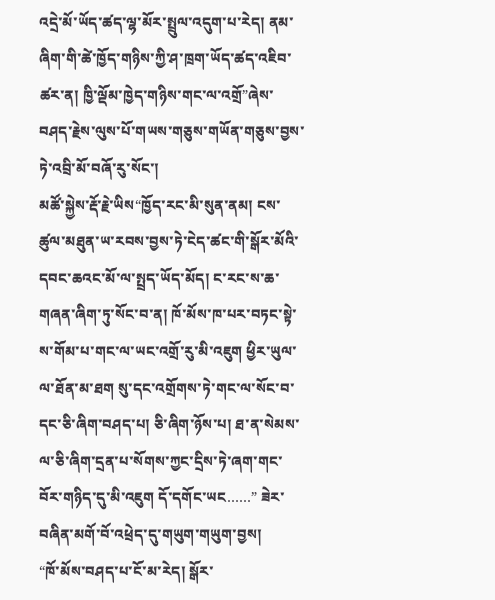འདྲེ་མོ་ཡོད་ཚད་ལྷ་མོར་སྤྲུལ་འདུག་པ་རེད། ནམ་ཞིག་གི་ཚེ་ཁྱོད་གཉིས་ཀྱི་ཤ་ཁྲག་ཡོད་ཚད་འཇིབ་ཚར་ན། ཁྱི་ལྡོམ་ཁྱེད་གཉིས་གང་ལ་འགྲོ”ཞེས་བཤད་རྗེས་ལུས་པོ་གཡས་གཅུས་གཡོན་གཅུས་བྱས་ཏེ་འབྲི་མོ་བཞོ་རུ་སོང་།
མཚོ་སྐྱེས་རྡོ་རྗེ་ཡིས“ཁྱོད་རང་མི་སུན་ནམ། ངས་ཚུལ་མཐུན་ཡ་རབས་བྱས་ཏེ་ངེད་ཚང་གི་སྒོར་མོའི་དབང་ཆའང་མོ་ལ་སྤྲད་ཡོད་མོད། ང་རང་ས་ཆ་གཞན་ཞིག་ཏུ་སོང་བ་ན། ཁོ་མོས་ཁ་པར་བཏང་སྟེ་ས་གོམ་པ་གང་ལ་ཡང་འགྲོ་རུ་མི་འཇུག ཕྱིར་ཡུལ་ལ་ཐོན་མ་ཐག སུ་དང་འགྲོགས་ཏེ་གང་ལ་སོང་བ་དང་ཅི་ཞིག་བཤད་པ། ཅི་ཞིག་ཉོས་པ། ཐ་ན་སེམས་ལ་ཅི་ཞིག་དྲན་པ་སོགས་ཀྱང་དྲིས་ཏེ་ཞག་གང་བོར་གཉིད་དུ་མི་འཇུག དོ་དགོང་ཡང……” ཟེར་བཞིན་མགོ་བོ་འཕྲེད་དུ་གཡུག་གཡུག་བྱས།
“ཁོ་མོས་བཤད་པ་ངོ་མ་རེད། སྒོར་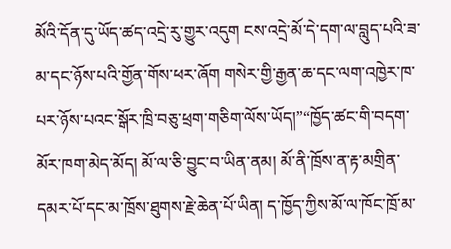མོའི་དོན་དུ་ཡོད་ཚད་འདྲེ་རུ་གྱུར་འདུག ངས་འདྲེ་མོ་དེ་དག་ལ་བླུད་པའི་ཟ་མ་དང་ཉོས་པའི་གྱོན་གོས་ཕར་ཞོག གསེར་གྱི་རྒྱན་ཆ་དང་ལག་འཁྱེར་ཁ་པར་ཉོས་པའང་སྒོར་ཁྲི་བཅུ་ཕྲག་གཅིག་ལོས་ཡོད།”“ཁྱོད་ཚང་གི་བདག་མོར་ཁག་མེད་མོད། མོ་ལ་ཅི་བྱུང་བ་ཡིན་ནམ། མོ་ནི་ཁྲོས་ན་རྟ་མགྲིན་དམར་པོ་དང་མ་ཁྲོས་ཐུགས་རྗེ་ཆེན་པོ་ཡིན། ད་ཁྱོད་ཀྱིས་མོ་ལ་ཁོང་ཁྲོ་མ་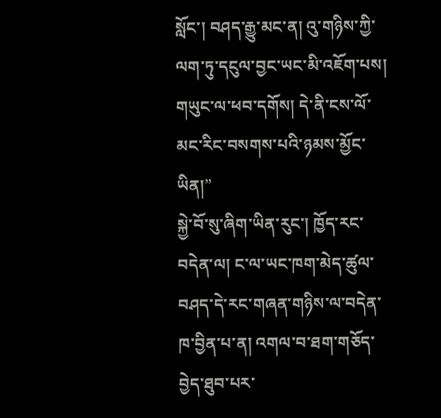སློང་། བཤད་རྒྱུ་མང་ན། འུ་གཉིས་ཀྱི་ལག་ཏུ་དངུལ་བྱང་ཡང་མི་འཇོག་པས། གཡུང་ལ་ཕབ་དགོས། དེ་ནི་ངས་ལོ་མང་རིང་བསགས་པའི་ཉམས་མྱོང་ཡིན།”
སྐྱེ་བོ་སུ་ཞིག་ཡིན་རུང་། ཁྱོད་རང་བདེན་ལ། ང་ལ་ཡང་ཁག་མེད་ཚུལ་བཤད་དེ་རང་གཞན་གཉིས་ལ་བདེན་ཁ་བྱིན་པ་ན། འགལ་བ་ཐག་གཅོད་བྱེད་ཐུབ་པར་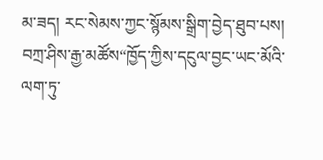མ་ཟད། རང་སེམས་ཀྱང་སྙོམས་སྒྲིག་བྱེད་ཐུབ་པས། བཀྲ་ཤིས་རྒྱ་མཚོས“ཁྱོད་ཀྱིས་དངུལ་བྱང་ཡང་མོའི་ལག་ཏུ་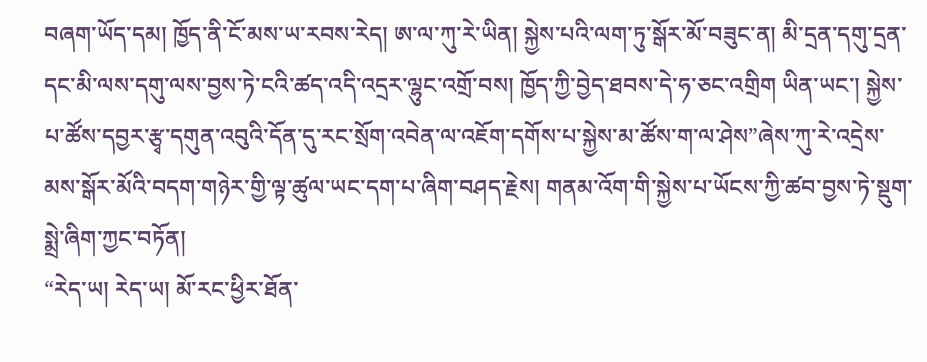བཞག་ཡོད་དམ། ཁྱོད་ནི་ངོ་མས་ཡ་རབས་རེད། ཨ་ལ་ཀུ་རེ་ཡིན། སྐྱེས་པའི་ལག་ཏུ་སྒོར་མོ་བཟུང་ན། མི་དྲན་དགུ་དྲན་དང་མི་ལས་དགུ་ལས་བྱས་ཏེ་ངའི་ཚད་འདི་འདྲར་ལྷུང་འགྲོ་བས། ཁྱོད་ཀྱི་བྱེད་ཐབས་དེ་ཧ་ཅང་འགྲིག ཡིན་ཡང་། སྐྱེས་པ་ཚོས་དབྱར་རྩྭ་དགུན་འབུའི་དོན་དུ་རང་སྲོག་འབེན་ལ་འཇོག་དགོས་པ་སྐྱེས་མ་ཚོས་ག་ལ་ཤེས”ཞེས་ཀུ་རེ་འདྲེས་མས་སྒོར་མོའི་བདག་གཉེར་གྱི་ལྟ་ཚུལ་ཡང་དག་པ་ཞིག་བཤད་རྗེས། གནམ་འོག་གི་སྐྱེས་པ་ཡོངས་ཀྱི་ཚབ་བྱས་ཏེ་སྡུག་སྨྲེ་ཞིག་ཀྱང་བཏོན།
“རེད་ཡ། རེད་ཡ། མོ་རང་ཕྱིར་ཐོན་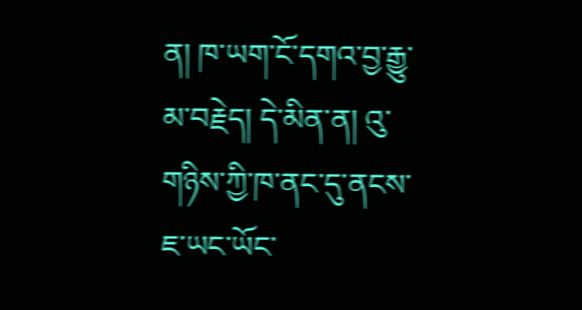ན། ཁ་ཡག་ངོ་དགའ་བྱ་རྒྱུ་མ་བརྗེད། དེ་མིན་ན། འུ་གཉིས་ཀྱི་ཁ་ནང་དུ་ནངས་ཇ་ཡང་ཡོང་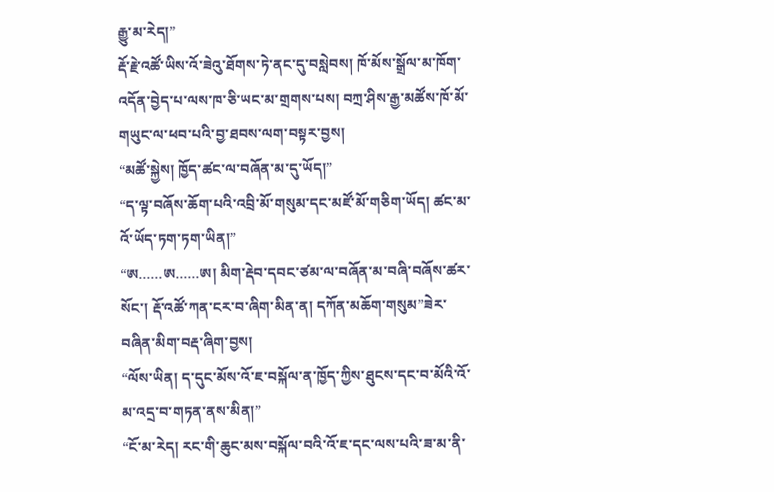རྒྱུ་མ་རེད།”
རྡོ་རྗེ་འཚོ་ཡིས་འོ་ཟེའུ་ཐོགས་ཏེ་ནང་དུ་བསླེབས། ཁོ་མོས་སྒྲོལ་མ་ཁོག་འདོན་བྱེད་པ་ལས་ཁ་ཅི་ཡང་མ་གྲགས་པས། བཀྲ་ཤིས་རྒྱ་མཚོས་ཁོ་མོ་གཡུང་ལ་ཕབ་པའི་བྱ་ཐབས་ལག་བསྟར་བྱས།
“མཚོ་སྐྱེས། ཁྱོད་ཚང་ལ་བཞོན་མ་དུ་ཡོད།”
“ད་ལྟ་བཞོས་ཆོག་པའི་འབྲི་མོ་གསུམ་དང་མཛོ་མོ་གཅིག་ཡོད། ཚང་མ་འོ་ཡོད་ཏག་ཏག་ཡིན།”
“ཨ……ཨ……ཨ། མིག་རྡེབ་དབང་ཙམ་ལ་བཞོན་མ་བཞི་བཞོས་ཚར་སོང་། རྡོ་འཚོ་ཀན་ངར་བ་ཞིག་མིན་ན། དཀོན་མཆོག་གསུམ”ཟེར་བཞིན་མིག་བརྡ་ཞིག་བྱས།
“ལོས་ཡིན། ད་དུང་མོས་འོ་ཇ་བསྐོལ་ན་ཁྱོད་ཀྱིས་ཐུངས་དང་བ་མོའི་འོ་མ་འདྲ་བ་གཏན་ནས་མིན།”
“ངོ་མ་རེད། རང་གི་ཆུང་མས་བསྐོལ་བའི་འོ་ཇ་དང་ལས་པའི་ཟ་མ་ནི་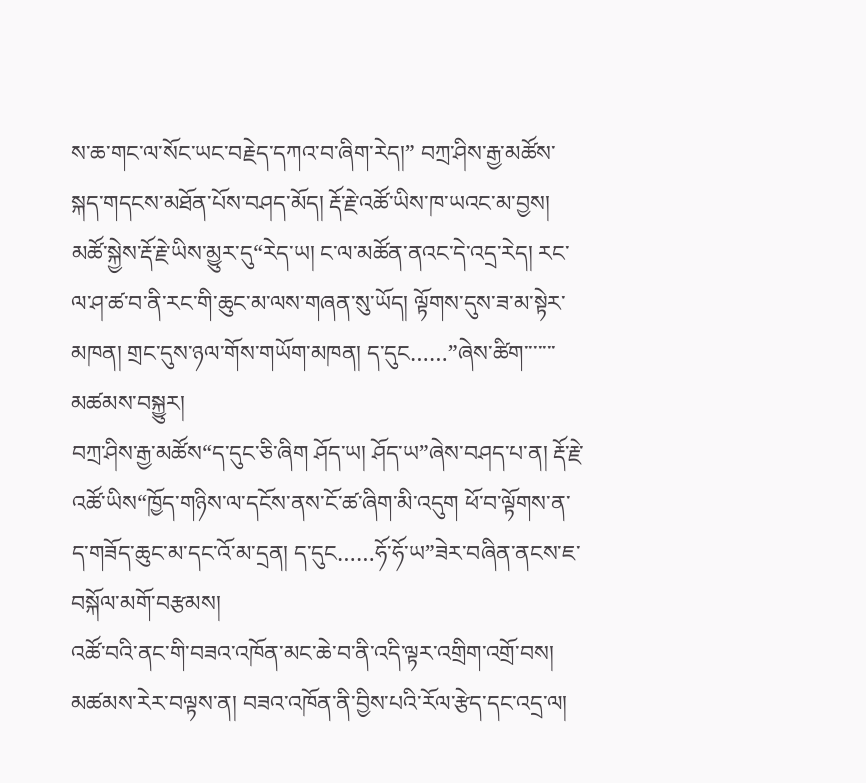ས་ཆ་གང་ལ་སོང་ཡང་བརྗེད་དཀའ་བ་ཞིག་རེད།” བཀྲ་ཤིས་རྒྱ་མཚོས་སྐད་གདངས་མཐོན་པོས་བཤད་མོད། རྡོ་རྗེ་འཚོ་ཡིས་ཁ་ཡའང་མ་བྱས།
མཚོ་སྐྱེས་རྡོ་རྗེ་ཡིས་མྱུར་དུ“རེད་ཡ། ང་ལ་མཚོན་ནའང་དེ་འདྲ་རེད། རང་ལ་ཤ་ཚ་བ་ནི་རང་གི་ཆུང་མ་ལས་གཞན་སུ་ཡོད། ལྟོགས་དུས་ཟ་མ་སྟེར་མཁན། གྲང་དུས་ཉལ་གོས་གཡོག་མཁན། ད་དུང……”ཞེས་ཚིག་་་་་་་ མཚམས་བསྐྱུར།
བཀྲ་ཤིས་རྒྱ་མཚོས“ད་དུང་ཅི་ཞིག ཤོད་ཡ། ཤོད་ཡ”ཞེས་བཤད་པ་ན། རྡོ་རྗེ་འཚོ་ཡིས“ཁྱོད་གཉིས་ལ་དངོས་ནས་ངོ་ཚ་ཞིག་མི་འདུག ཕོ་བ་ལྟོགས་ན་ད་གཟོད་ཆུང་མ་དང་འོ་མ་དྲན། ད་དུང……ཧོ་ཧོ་ཡ”ཟེར་བཞིན་ནངས་ཇ་བསྐོལ་མགོ་བརྩམས།
འཚོ་བའི་ནང་གི་བཟའ་འཁོན་མང་ཆེ་བ་ནི་འདི་ལྟར་འགྲིག་འགྲོ་བས། མཚམས་རེར་བལྟས་ན། བཟའ་འཁོན་ནི་བྱིས་པའི་རོལ་རྩེད་དང་འདྲ་ལ།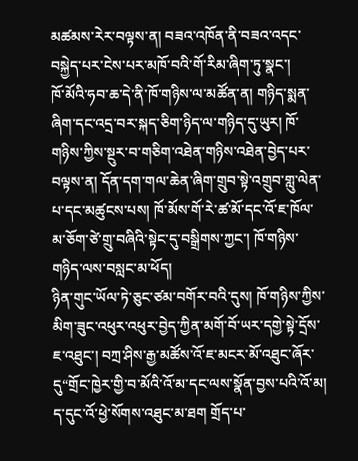མཚམས་རེར་བལྟས་ན། བཟའ་འཁོན་ནི་བཟའ་འདང་བསྐྱེད་པར་ངེས་པར་མཁོ་བའི་གོ་རིམ་ཞིག་ཏུ་སྣང་།
ཁོ་མོའི་ཧབ་ཆ་དེ་ནི་ཁོ་གཉིས་ལ་མཚོན་ན། གཉིད་སྨན་ཞིག་དང་འདྲ་བར་སྐད་ཅིག་ཉིད་ལ་གཉིད་དུ་ཡུར། ཁོ་གཉིས་ཀྱིས་སྔུར་བ་གཅིག་འཐེན་གཉིས་འཐེན་བྱེད་པར་བལྟས་ན། དོན་དག་གལ་ཆེན་ཞིག་གྲུབ་སྟེ་འགྲུབ་གླུ་ལེན་པ་དང་མཚུངས་པས། ཁོ་མོས་གོ་རེ་ཚ་མོ་དང་འོ་ཇ་ཁོལ་མ་ཅོག་ཙེ་གྲུ་བཞིའི་སྟེང་དུ་བསྒྲིགས་ཀྱང་། ཁོ་གཉིས་གཉིད་ལས་བསླང་མ་ཕོད།
ཉིན་གུང་ཡོལ་ཏེ་ཅུང་ཙམ་བགོར་བའི་དུས། ཁོ་གཉིས་ཀྱིས་མིག་ཟུང་འཕུར་འཕུར་བྱེད་ཀྱིན་མགོ་བོ་ཡར་དགྱེ་སྟེ་དྲོས་ཇ་འཐུང་། བཀྲ་ཤིས་རྒྱ་མཚོས་འོ་ཇ་མངར་མོ་འཐུང་ཞོར་དུ“གྲོང་ཁྱེར་གྱི་བ་མོའི་འོ་མ་དང་ལས་སྣོན་བྱས་པའི་འོ་མ། ད་དུང་འོ་ཕྱེ་སོགས་འཐུང་མ་ཐག གྲོད་པ་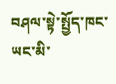བཤལ་སྟེ་སྤྱོད་ཁང་ཡང་མི་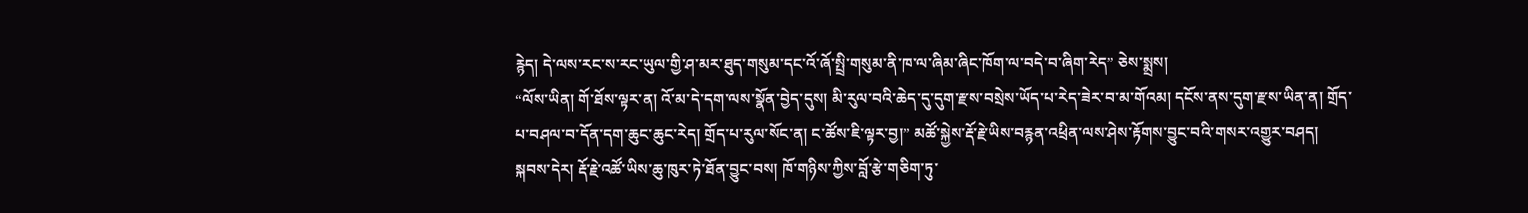རྙེད། དེ་ལས་རང་ས་རང་ཡུལ་གྱི་ཤ་མར་ཐུད་གསུམ་དང་འོ་ཞོ་སྤྲི་གསུམ་ནི་ཁ་ལ་ཞིམ་ཞིང་ཁོག་ལ་བདེ་བ་ཞིག་རེད” ཅེས་སྨྲས།
“ལོས་ཡིན། གོ་ཐོས་ལྟར་ན། འོ་མ་དེ་དག་ལས་སྣོན་བྱེད་དུས། མི་རུལ་བའི་ཆེད་དུ་དུག་རྫས་བསྲེས་ཡོད་པ་རེད་ཟེར་བ་མ་གོའམ། དངོས་ནས་དུག་རྫས་ཡིན་ན། གྲོད་པ་བཤལ་བ་དོན་དག་ཆུང་ཆུང་རེད། གྲོད་པ་རུལ་སོང་ན། ང་ཚོས་ཇི་ལྟར་བྱ།” མཚོ་སྐྱེས་རྡོ་རྗེ་ཡིས་བརྙན་འཕྲིན་ལས་ཤེས་རྟོགས་བྱུང་བའི་གསར་འགྱུར་བཤད།
སྐབས་དེར། རྡོ་རྗེ་འཚོ་ཡིས་ཆུ་ཁུར་ཏེ་ཐོན་བྱུང་བས། ཁོ་གཉིས་ཀྱིས་བློ་རྩེ་གཅིག་ཏུ་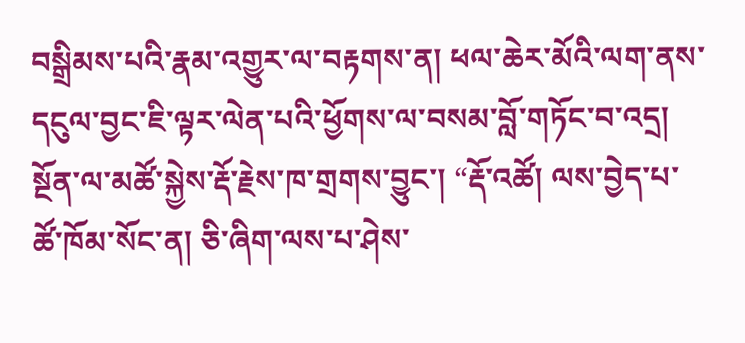བསྒྲིམས་པའི་རྣམ་འགྱུར་ལ་བརྟགས་ན། ཕལ་ཆེར་མོའི་ལག་ནས་དངུལ་བྱང་ཇི་ལྟར་ལེན་པའི་ཕྱོགས་ལ་བསམ་བློ་གཏོང་བ་འདྲ། སྔོན་ལ་མཚོ་སྐྱེས་རྡོ་རྗེས་ཁ་གྲགས་བྱུང་། “རྡོ་འཚོ། ལས་བྱེད་པ་ཚོ་ཁོམ་སོང་ན། ཅི་ཞིག་ལས་པ་ཤེས་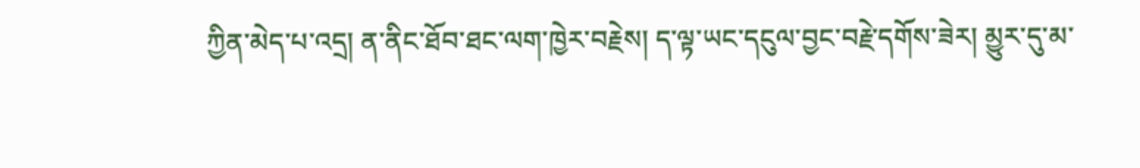ཀྱིན་མེད་པ་འདྲ། ན་ནིང་ཐོབ་ཐང་ལག་ཁྱེར་བརྗེས། ད་ལྟ་ཡང་དངུལ་བྱང་བརྗེ་དགོས་ཟེར། མྱུར་དུ་མ་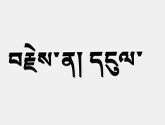བརྗེས་ན། དངུལ་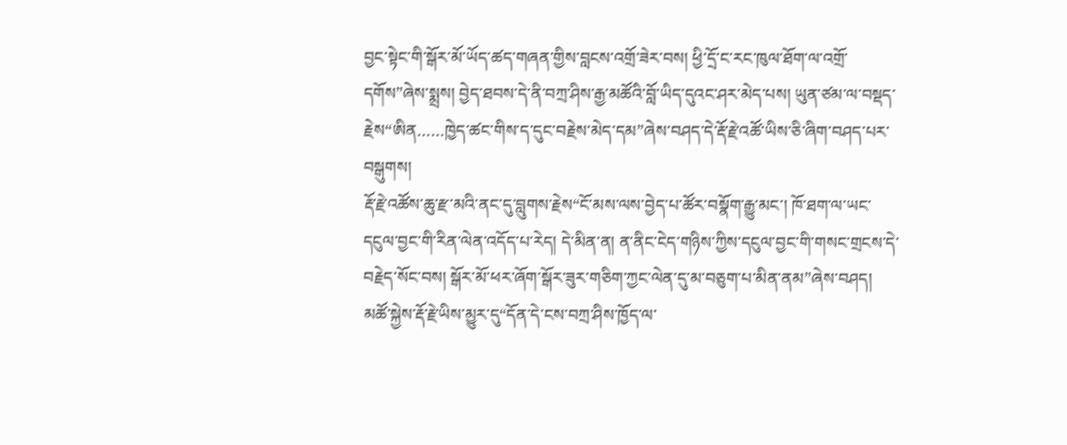བྱང་སྟེང་གི་སྒོར་མོ་ཡོད་ཚད་གཞན་གྱིས་བླངས་འགྲོ་ཟེར་བས། ཕྱི་དྲོ་ང་རང་ཁུལ་ཐོག་ལ་འགྲོ་དགོས”ཞེས་སྨྲས། བྱེད་ཐབས་དེ་ནི་བཀྲ་ཤིས་རྒྱ་མཚོའི་བློ་ཡིད་དུའང་ཤར་མེད་པས། ཡུན་ཙམ་ལ་བསྡད་རྗེས“ཨིན……ཁྱེད་ཚང་གིས་ད་དུང་བརྗེས་མེད་དམ”ཞེས་བཤད་དེ་རྡོ་རྗེ་འཚོ་ཡིས་ཅི་ཞིག་བཤད་པར་བསྒུགས།
རྡོ་རྗེ་འཚོས་ཆུ་རྫ་མའི་ནང་དུ་བླུགས་རྗེས“ངོ་མས་ལས་བྱེད་པ་ཚོར་བསྣོག་རྒྱུ་མང་། ཁོ་ཐག་ལ་ཡང་དངུལ་བྱང་གི་རིན་ལེན་འདོད་པ་རེད། དེ་མིན་ན། ན་ནིང་ངེད་གཉིས་ཀྱིས་དངུལ་བྱང་གི་གསང་གྲངས་དེ་བརྗེད་སོང་བས། སྒོར་མོ་ཕར་ཞོག་སྒོར་ཟུར་གཅིག་ཀྱང་ལེན་དུ་མ་བཅུག་པ་མིན་ནམ”ཞེས་བཤད།
མཚོ་སྐྱེས་རྡོ་རྗེ་ཡིས་མྱུར་དུ“དོན་དེ་ངས་བཀྲ་ཤིས་ཁྱོད་ལ་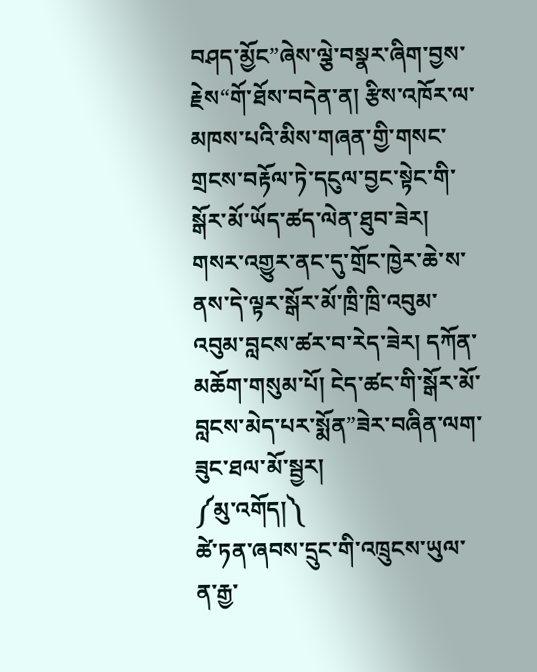བཤད་མྱོང”ཞེས་ལྕེ་བསྣར་ཞིག་བྱས་རྗེས“གོ་ཐོས་བདེན་ན། རྩིས་འཁོར་ལ་མཁས་པའི་མིས་གཞན་གྱི་གསང་གྲངས་བརྟོལ་ཏེ་དངུལ་བྱང་སྟེང་གི་སྒོར་མོ་ཡོད་ཚད་ལེན་ཐུབ་ཟེར། གསར་འགྱུར་ནང་དུ་གྲོང་ཁྱེར་ཆེ་ས་ནས་དེ་ལྟར་སྒོར་མོ་ཁྲི་ཁྲི་འབུམ་འབུམ་བླངས་ཚར་བ་རེད་ཟེར། དཀོན་མཆོག་གསུམ་པོ། ངེད་ཚང་གི་སྒོར་མོ་བླངས་མེད་པར་སྨོན”ཟེར་བཞིན་ལག་ཟུང་ཐལ་མོ་སྦྱར།
༼མུ་འགོད།༽
ཚེ་ཏན་ཞབས་དྲུང་གི་འཁྲུངས་ཡུལ་ན་རྒྱ་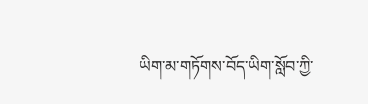ཡིག་མ་གཏོགས་བོད་ཡིག་སློབ་ཀྱི་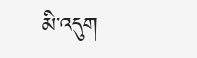མི་འདུག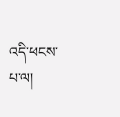འདི་ཕངས་པ་ལ།